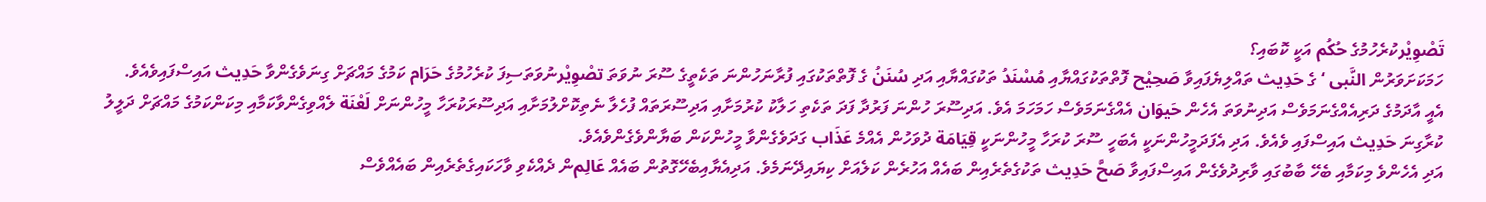تَصْوِيْرކުރެހުމުގެ حُكُم އަކީ ކޮބައި؟
ހަމަކަށަވަރުން النَّبى ‘ ގެ حَدِيث ތައްލިޔެފައިވާ صَحِيْح ފޮތްތަކުގައްޔާއި مُسْنَدُ ތަކުގައްޔާއި އަދި سُنَنُ ގެ ފޮތްތަކުގައި ފުރާނަހުންނަ ތަކެތީގެ ސޫރަ ނުވަތަ تصْوِيْرނުވަތަސިފަ ކުރެހުމުގެ حَرَام ކަމުގެ މައްޗަށް ގިނަވެގެންވާ حَدِيث އައިސްފައިވެއެވެ.
އެއީ އާދަމުގެ ދަރިއެއްގެނަމަވެސް އަދިނުވަތަ އެހެން حَيوَان އެއްގެނަމަވެސް ހަމަހަމަ އެވެ. އަދިސޫރަ ހުންނަ ފަރުދާ ފަދަ ތަކެތި ހަލާކު ކުރުމަށާއި އަދިސޫރަތައް ފުހެލާ ނެތިކޮށްލުމަށާއި އަދިސޫރަކުރަހާ މީހުންނަށް لَعْنَة ލެއްވިގެންވާކަމާއި މިކަންކަމުގެ މައްޗަށް ދަލީލު ކުރާގިނަ حَدِيث އައިސްފައި ވެއެވެ. އަދި އެފަދަމީހުންނަކީ އެބަހީ ސޫރަ ކުރަހާ މީހުންނަކީ قِيَامَة ދުވަހުން އެއްމެ عَذَاب ގަދަވެގެންވާ މީހުންކަން ބަޔާންވެގެންވެއެވެ.
އަދި އެހެންވެ މިކަމާއި ބެހޭ ބާބުގައި ވާރިދުވެގެން އައިސްފައިވާ صَحَّ حَدِيث ތަކުގެތެރެއިން ބައެއް އަހުރެން ކަލެއަށް ކިޔައިދޭނަމެވެ. އަދިއެޔާއިބެހޭގޮތުން ބައެއް عَالِمން ދެއްކެވި ވާހަކައިގެތެރެއިން ބައެއްވެސް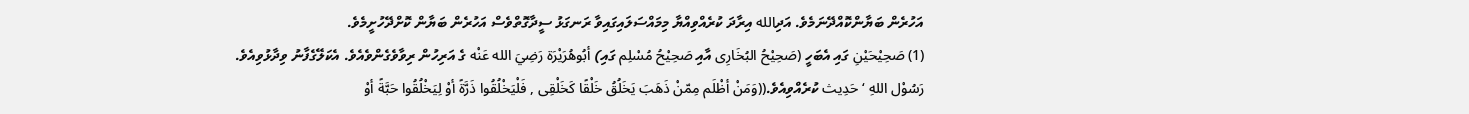އަހުރެން ބަޔާންކޮއްދޭނަމެވެ. އަދިالله އިރާދަ ކުރެއްވިއްޔާ މިމައްސަލައިގައިވާ ރަނގަޅު ސީދާގޮތްވެސް އަހުރެން ބަޔާން ކޮށްދޭހުށީމެވެ.
(1) صَحِيْحَيْنِ ގައި އެބަހީ (صَحِيْحُ البُخَارِى އާއި صَحِيْحُ مُسْلِم ގައި) أبُوهُرَيْرَة رَضِيَ الله عَنْه ގެ އަރިހުން ރިވާވެގެންވެއެވެ. އެކަލޭގެފާނު ވިދާޅުވިއެވެ. رَسُوْل اللهِ ‘ حَدِيث ކުރެއްވިއެވެ.((وَمَنْ أظْلَم مِمّنْ ذَهَبَ يَخَلُقُ خَلْقًا كَخَلْقِى , فَلْيَخْلُقُوا ذَرَّةً أوْ لِيَخْلُقُوا حَبَّةً أوْ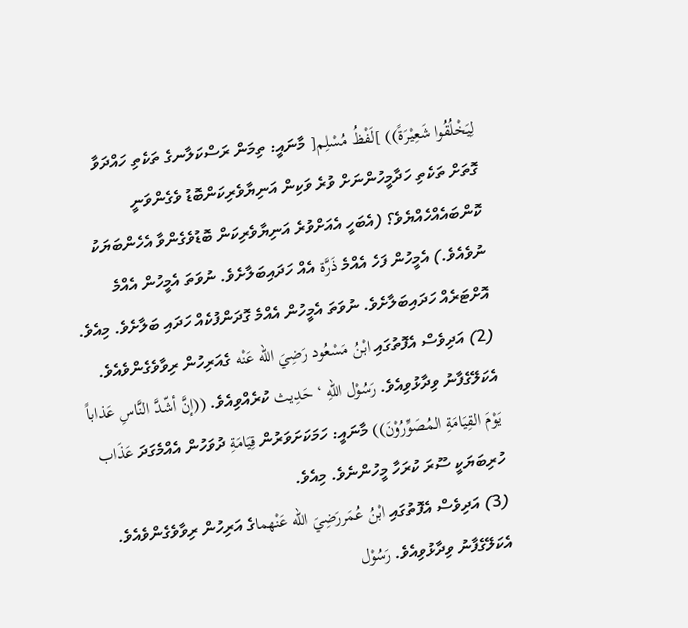لِيَخْلُقُوا شَعِيْرَةً)) ]لَفْظُ مُسْلِم[ މާނައީ: ތިމަން ރަސްކަލާނގެ ތަކެތި ހައްދަވާ ގޮތަށް ތަކެތި ހަދާމީހުންނަށް ވުރެ ވަކިން އަނިޔާވެރިކަންބޮޑު ވެގެންވަނީ ކޮންބައެއްހެއްޔެވެ؟ (އެބަހީ އެއަށްވުރެ އަނިޔާވެރިކަން ބޮޑުވެގެންވާ އެހެންބަޔަކު ނުވެއެވެ.) އެމީހުން ފަހެ އެއްމެ ذَرَّة އެއް ހަދައިބަލާށެވެ. ނުވަތަ އެމީހުން އެއްމެ އޮށްޓަރެއް ހަދައިބަލާށެވެ. ނުވަތަ އެމީހުން އެއްމެ ގޮދަންފުކެއް ހަދައި ބަލާށެވެ. މިއެވެ.
(2) އަދިވެސް އެފޮތުގައި ابْنُ مَسْعُود رَضِيَ الله عَنْه ގެއަރިހުން ރިވާވެގެންވެއެވެ. އެކަލޭގެފާނު ވިދާޅުވިއެވެ. رَسُوْل اللهِ ‘ حَدِيث ކުރެއްވިއެވެ. ((إنَّ أشّدَّ النَّاسِ عَذاباً يَوْمَ القِيَامَةِ المُصَوِّرُوْنَ)) މާނައީ: ހަމަކަށަވަރުން قِيَامَةِ ދުވަހުން އެއްމެގަދަ عَذَاب ހުރިބަޔަކީ ސޫރަ ކުރަހާ މީހުންނެވެ. މިއެވެ.
(3) އަދިވެސް އެފޮތުގައި ابْنُ عُمَررَضِيَ الله عَنْهماގެ އަރިހުން ރިވާވެގެންވެއެވެ. އެކަލޭގެފާނު ވިދާޅުވިއެވެ. رَسُوْل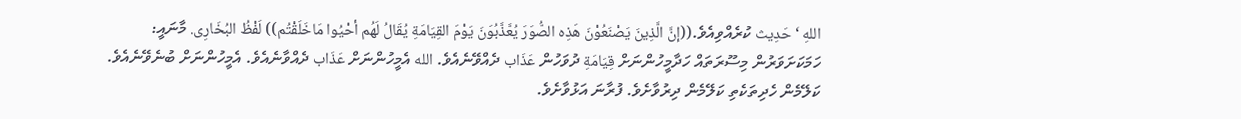اللهِ ‘ حَدِيث ކުރެއްވިއެވެ.((إنَّ الَّذِينَ يَصْنَعُوْنَ هَذِه الصُّوَرَ يُعَّذَّبُوَنَ يَوْمَ القِيَامَةِ يُقَالُ لَهُم أحْيُوا مَاخَلَقْتُم)) لَفْظُ البُخَارِى. މާނައީ: ހަމަކަށަވަރުން މިސޫރަތައް ހަދާމީހުންނަށް قِيَامَةِ ދުވަހުން عَذَاب ދެއްވޭނެއެވެ. الله އެމީހުންނަށް عَذَاب ދެއްވާނެއެވެ. އެމީހުންނަށް ބުނެވޭނެއެވެ. ކަލޭމެން ހެދިތަކެތި ކަލޭމެން ދިރުވާށެވެ. ފުރާނަ އަޅުވާށެވެ.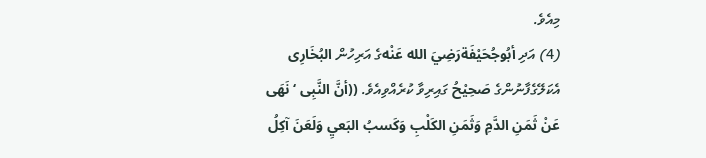މިއެވެ.
(4) އަދި أبُوجُحَيْفَةرَضِيَ الله عَنْهގެ އަރިހުން البُخَارِى އެކަލޭގެފާނުންގެ صَحِيْحُ ގައިރިވާ ކުރެއްވިއެވެ. ((أنَّ النَّبِى ‘ نَهَى عَنْ ثَمَنِ الدَّمِ وَثَمَنِ الكَلْبِ وَكَسبُ البَعيِ وَلَعَنَ آكِلُ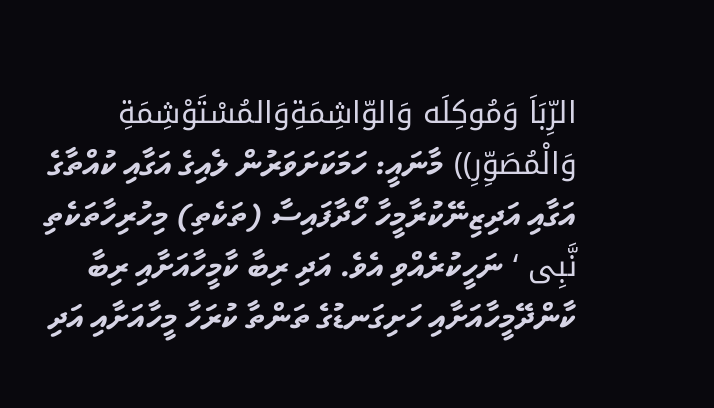الرِّبَاَ وَمُوكِلَه وَالوّاشِمَةِوَالمُسْتَوْشِمَةِ وَالْمُصَوِّرِ)) މާނައީ: ހަމަކަށަވަރުން ލެއިގެ އަގާއި ކުއްތާގެ އަގާއި އަދިޒިނޭކުރާމީހާ ހޯދާފައިސާ (ތަކެތި) މިހުރިހާތަކެތި نَّبِى ‘ ނަހީކުރެއްވި އެވެ. އަދި ރިބާ ކާމީހާއަށާއި ރިބާ ކާންދޭމީހާއަށާއި ހަށިގަނޑުގެ ތަންތާ ކުރަހާ މީހާއަށާއި އަދި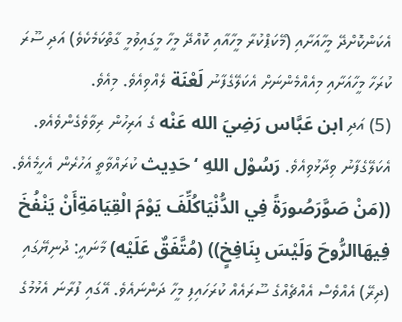އެކަންކޮށްދޭ މީހާއަށާއި (މޭކަޕްކުރާ މީހާއާއި ކޮއްދޭ މީހާ މީގައިވުމީ ގާތްކަމެކެވެ) އަދި ސޫރަ ކުރަހާ މީހާއަށާއި މިއެއްމެންނަށް އެކަލޭގެފާނު لَعْنَة ލެއްވިއެވެ. މިއެވެ.
(5) އަދި ابن عَبَّاس رَضِيَ الله عَنْه ގެ އަރިހުން ރިވާވެގެންވެއެވ. އެކަލޭގެފާނު ވިދާޅުވިއެވެ. رَسُوْل اللهِ ‘حَدِيث ކުރައްވާތީ އަހުރެން އެހީމެއެވެ. ((مَنْ صَوَّرَصُورَةً فِي الدُّنْيَاكُلِّفَ يَوْمَ الْقِيَامَةِأَنْ يَنْفُخَ فِيهَاالرُّوحَ وَلَيْسَ بِنَافِخٍ)) (مُتَّفَقٌ عَلَيْه) މާނައީ: ދުނިޔޭގައި (ދިރޭ) އެއްވެސް އެއްޗެއްގެ ސޫރައެއް ކުރަހައިފި މީހާ ދަންނައެވެ. އޭގައި ފުރާނަ އެޅުމުގެ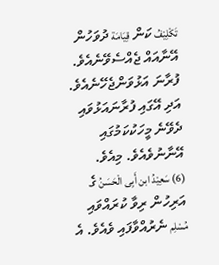تَكْلِيْفُ ކަން قِيَامَة ދުވަހުން އޭނާއައް ޖެއްސެވޭނެއެވެ. ފުރާނަ އަޅުވަންޖެހޭނެއެވެ. އަދި އޭގައި ފުރާނައަޅުވައި ދެވޭނެ މީހަކުކަމުގައި އޭނާނުވެއެވެ. މިއެވެ.
(6) سَعِيْدُ ابن أَبِى الْحَسَنُ ގެ އަރިހުން ރިވާ ކުރައްވައި مُسْلِم ނެރުއްވާފައި ވެއެވެ. އެ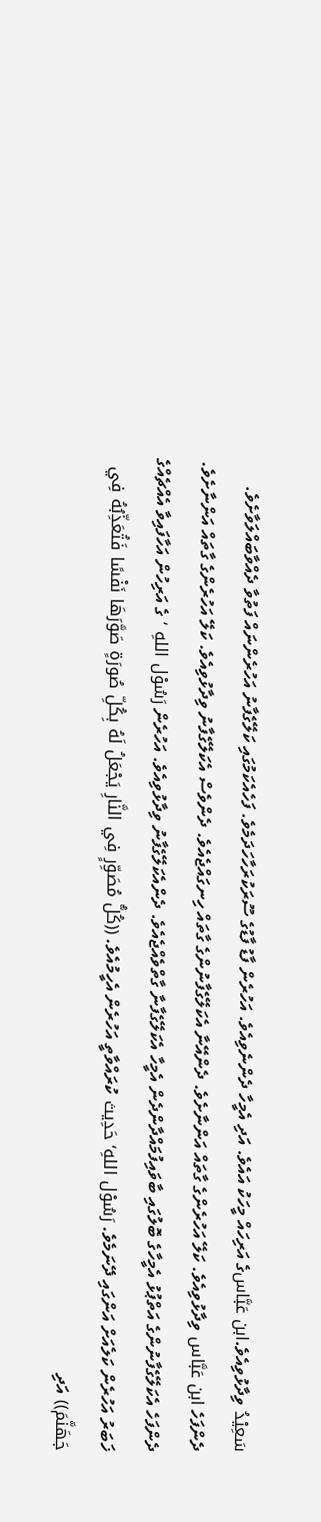سَعِيْدُ ވިދާޅުވިއެވެ.ابن عَبَّاسގެ އަރިހައް މީހަކު އައެވެ. އަދި އެމީހާ ދެންނެވިއެވެ. އަހުރެން ފާޑު ފާޑުގެ ސޫރަކުރަހާހަދަމެވެ. ފަހެއެކަމުގައި ކަލޭގެފާނު އަހުރެންނައް ފަތުވާ ދެއްވާބައްލަވާށެވެ. ދެންފަހެ ابن عَبَّاس ވިދާޅުވިއެވެ. ކަލޭ އަހުރެންގެ ގާތައް އަންނާށެވެ. ދެންއޭނާ އެކަލޭގެފާނުންގެ ގާތައް ހިނގައްޖެއެވެ. ދެންވެސް އެކަލޭގެފާނު ވިދާޅުވިއެވެ. ކަލޭ އަހުރެންގެ ގާތައް އަންނާށެވެ. ދެންފަހެ އެކަލޭގެފާނުންގެ އަތްޕުޅު އެމީހާގެ ބޮލުގައި ބާވައިފުމައްދާންދެން އެމީހާ އެކަލޭގެފާނާ ގާތްވެއްޖެއެވެ. ދެންއެކަލޭގެފާނު ވިދާޅުވިއެވެ. އަހުރެން رَسُوْل اللهِ ‘ ގެ އަރިހުން އަހާފައިވާ އެއްޗެއްގެ ޚަބަރު އަހުރެން ކަލެއަށް އަންގައި ދޭނަމެވެ. رَسُوْل اللهِ‘ حَدِيث ކުރައްވާތީ އަހުރެން އެހީމުއެވެ. ((كُلُّ مُصَوِّرٍ فِي النَّارِ يَجْعَلُ لَهُ بِكُلِّ صُورَةٍ صَوَّرَهَا نَفْسًا فَتُعَذِّبُهُ فِي جَهَنَّمَ)) އަދި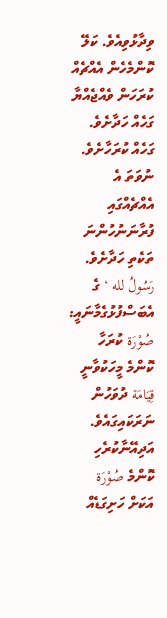ވިދާޅުވިއެވެ. ކަލޭ ކޮންމެހެން އެއްޗެއް ކުރަހަން ވެއްޖެއްޔާ ގަހެއް ހަދާށެވެ. ގަހެއް ކުރަހާށެވެ. ނުވަތަ އެ އެއްޗެއްގައި ފުރާނަނުހުންނަ ތަކެތި ހަދާށެވެ. رَسُولُ لله ‘ ގެ އެބަސްފުޅުގެމާނައީ: صُوْرَة ކުރަހާ ކޮންމެ މީހަކުވާނީ قِيَامَة ދުވަހުން ނަރަކައިގައެވެ. އަދިއޭނާކުރެހި ކޮންމެ صُوْرَة އަކަށް ހަށިގަޑެއް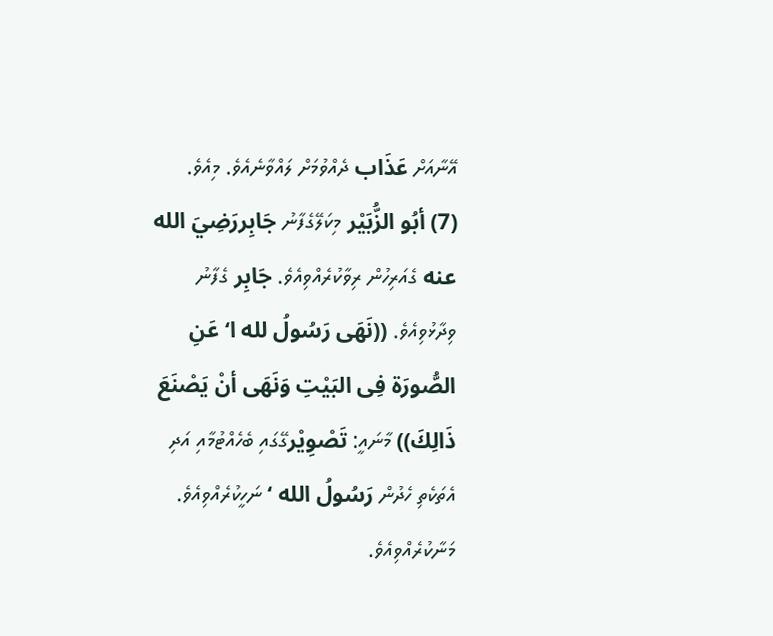އޭނާއަށް عَذَاب ދެއްވުމަށް ލައްވާނެއެވެ. މިއެވެ.
(7) أبُو الزُّبَيْر މިކަލޭގެފާނު جَابِررَضِيَ الله عنه ގެއަރިހުން ރިވާކުރެއްވިއެވެ. جَابِر ގެފާނު ވިދާޅުވިއެވެ. ((نَهَى رَسُولُ لله ا‘ عَنِ الصُّورَة فِى البَيْتِ وَنَهَى أنْ يَصْنَعَ ذَالِكَ)) މާނައީ: تَصْوِيْرގޭގައި ބެހެއްޓުމާއި އަދި އެތަކެތި ހެދުން رَسُولُ الله ‘ ނަހީކުރެއްވިއެވެ. މަނާކުރެއްވިއެވެ.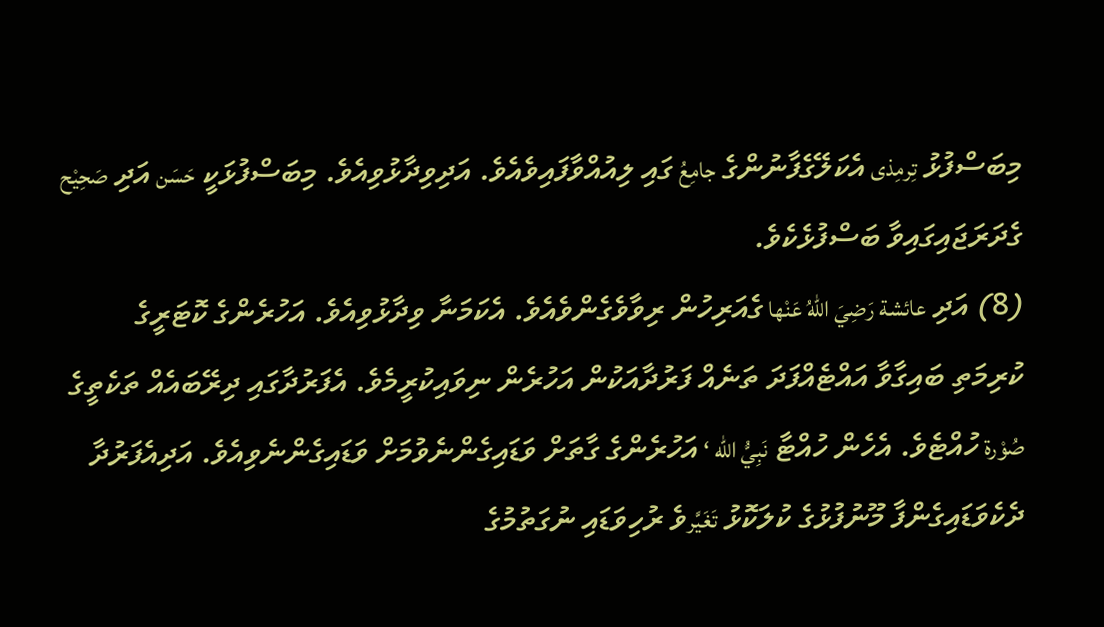މިބަސްފުޅު تِرمِذى އެކަލޭގެފާނުންގެ جامِعُ ގައި ލިއުއްވާފައިވެއެވެ. އަދިވިދާޅުވިއެވެ. މިބަސްފުޅަކީ حَسَن އަދި صَحِيْح ގެދަރަޖައިގައިވާ ބަސްފުޅެކެވެ.
(8) އަދި عائشة رَضِيَ اللهُ عَنْها ގެއަރިހުން ރިވާވެގެންވެއެވެ. އެކަމަނާ ވިދާޅުވިއެވެ. އަހުރެންގެ ކޮޓަރީގެ ކުރިމަތި ބައިގާވާ އައްޓެއްފަދަ ތަނެއް ފަރުދާއަކުން އަހުރެން ނިވައިކުރީމެވެ. އެފަރުދާގައި ދިރޭބައެއް ތަކެތީގެ صُوْرة ހުއްޓެވެ. އެހެން ހުއްޓާ نَبِيُّ الله ‘ އަހުރެންގެ ގާތަށް ވަޑައިގެންނެވުމަށް ވަޑައިގެންނެވިއެވެ. އަދިއެފަރުދާ ދެކެވަޑައިގެންފާ މޫނުފުޅުގެ ކުލަކޮޅު تَغَيَّرވެ ރުހިވަޑައި ނުގަތުމުގެ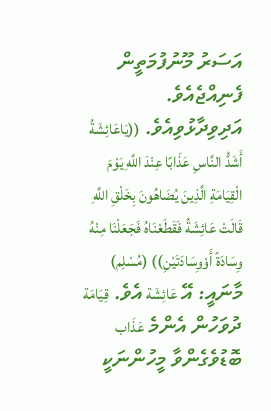އަސަރު މޫނުފުމަތީން ފެނިއްޖެއެވެ. އަދިވިދާޅުވިއެވެ. ((يَاعَائِشَةُ أَشَدُّ النَّاسِ عَذَابًا عِنْدَ اللَّهِ يَوْمَ الْقِيَامَةِ الَّذِينَ يُضَاهُونَ بِخَلْقِ اللَّهِ قَالَتْ عَائِشَةُ فَقَطَعْنَاهُ فَجَعَلْنَا مِنْهُ وِسَادَةً أَوْوِسَادَتَيْنِ)) (مُسْلِم) މާނައީ: އޭ عَائِشَة އެވެ. قِيَامَة ދުވަހުން އެންމެ عَذَاب ބޮޑުވެގެންވާ މީހުންނަކީ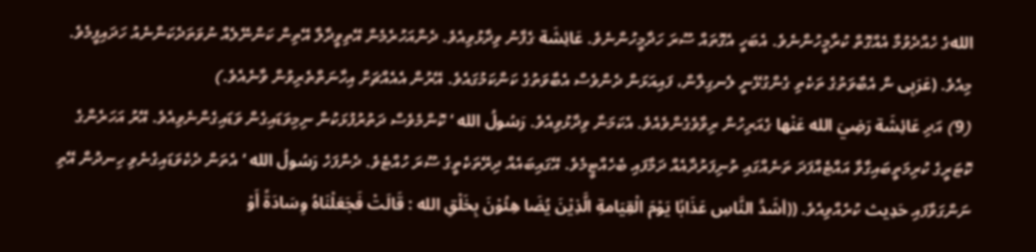اللهގެ ހެއްދެވުމާ އެއްގޮތް ކުރާމީހުންނެވެ. އެބަހީ އެގޮތައް ސޫރަ ހަދާމީހުންނެވެ. عَائِشَة ގެފާނު ވިދާޅުވިއެވެ. ދެންއަހުރެމެން އޭތިވީދާލާ އޭތިން ކަންނޭލެއް ނުވަތަދެކަންނެއު ހަދައިފީމެވެ. މިއެވެ. (عَرَبِى ން އެބާވަތުގެ ތަކެތި ގެންގުޅޭނީ ލެނގިލާން، ފައިއަޅަން ދެންވެސް އެބާވަތުގެ ކަންކަމުގައެވެ. އޭރުން އެއެއްޗަށް އިހާނަތްތެރިވުން ވާނެއެވެ.)
(9) އަދި عَائِشَة رَضِيَ الله عَنْها ގެއަރިހުން ރިވާވެގެންވެއެވެ. އެކަމަނާ ވިދާޅުވިއެވެ. رَسُولُ الله ‘ ކޮންމެވެސް ދަތުރުފުޅަކުން ނިމިވަޑައިގެން ވަޑައިގެންނެވިއެވެ. އޭރު އަހަރެންގެ ކޮޓަރީގެ ކުރިމަތީބައިގާވާ އައްޓެއްފަދަ ތަނެއްގައި ތުނިފަރުދާއެއް ދަމާފައި ބެހެއްޓީމެވެ. އޭގައިބައެއް ދިރޭތަކެތީގެ ސޫރަ ހުއްޓެވެ. ދެންފަހެ رَسُولُ الله ‘ އެތަން ދެކެވަޑައިގެނެވި ހިނދުން އޭތި ނަންގަވާފައި حَدِيث ކުރެއްވިއެވެ. ((أشَدَّ النَّاسِ عَذَابًا يَوْمَ الْقِيَامةِ الَّذِيْنَ يُضَا هِئُوْنَ بِخَلْقِ الله : قَالَتْ فَجَعَلْنَاهُ وِسَادَةً أَوْ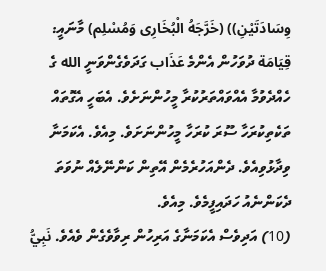وِسَادَتَيْنِ)) (خَرَّجَهُ الْبُخَارِى وَمُسْلِم) މާނައީ: قِيَامَة ދުވަހުން އެންމެ عَذَاب ގަދަވެގެންވަނީ الله ގެ ހެއްދެވުމާ އެއްވައްތަރުކުރާ މީހުންނަށެވެ. އެބަހީ އެގޮތައް ތަކެތިކުރަހާ ސޫރަ ކުރަހާ މީހުންނަށަވެ. މިއެވެ. އެކަމަނާ ވިދާޅުވިއެވެ. ދެންއަހުރެމެން އޭތިން ކަންނޭލެއް ނުވަތަ ދެކަންނެއު ހަދައިފީމެވެ. މިއެވެ.
(10) އަދިވެސް އެކަމަނާގެ އަރިހުން ރިވާވެގެން ވެއެވެ. نَبِيُّ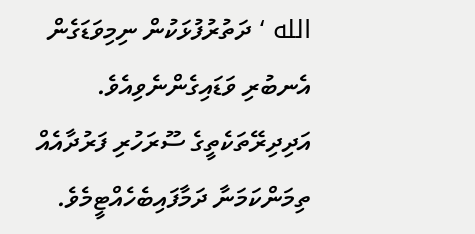الله ‘ ދަތުރުފުޅަކުން ނިމިވަޑަގެން އެނބުރި ވަޑައިގެންނެވިއެވެ. އަދިދިރޭތަކެތީގެ ސޫރަހުރި ފަރުދާއެއް ތިމަންކަމަނާ ދަމާފައިބެހެއްޓީމެވެ.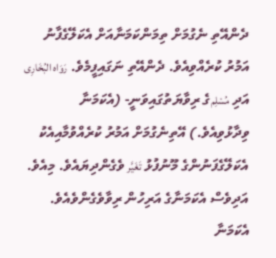ދެންއޭތި ނެގުމަށް ތިމަންކަމަނާއަށް އެކަލޭގެފާނު އަމުރު ކުރެއްވިއެވެ. ދެންއޭތި ނަގައިފީމެވެ. رَوَاه البُخَارِى އަދި مُسْلِمގެ ރިވާޔަތުގައިވަނީ- (އެކަމަނާ ވިދާޅުވިއެވެ.) އޭތިނެގުމަށް އަމުރު ކުރެއްވުމާއިއެކު އެކަލޭގެފަނުންގެ މޫނުފުޅު تَغَيَّر ވެގެންދިޔައެވެ. މިއެވެ.
އަދިވެސް އެކަމަނާގެ އަރިހުން ރިވާވެގެންވެއެވެ. އެކަމަނާ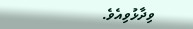ވިދާޅުވިއެވެ.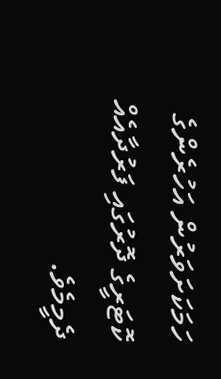ހަމަކަށަވަރުން އަހުރެންގެ ކޮޓަރީގެ ދޮރުގައި ފަރުދާއެއް ދެމީމެވެ.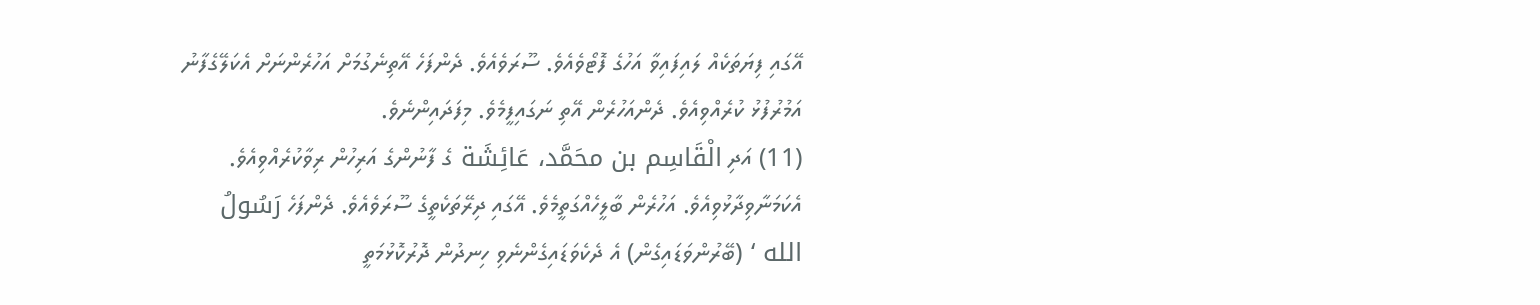އޭގައި ފިޔަތަކެއް ލައިފައިވާ އަހުގެ ފޮޓޯވެއެވެ. ސޫރަވެއެވެ. ދެންފަހެ އޭތިނެގުމަށް އަހުރެންނަށް އެކަލޭގެފާނު އަމުރުފުޅު ކުރެއްވިއެވެ. ދެންއަހުރެން އޭތި ނަގައިފީމެވެ. މިފަދައިންނެވެ.
(11) އަދި الْقَاسِم بن محَمَّد، عَائِشَة ގެ ފާނުންގެ އަރިހުން ރިވާކުރެއްވިއެވެ. އެކަމަނާވިދާޅުވިއެވެ. އަހުރެން ބާލީހެއްގަތީމެވެ. އޭގައި ދިރޭތަކެތީގެ ސޫރަވެއެވެ. ދެންފަހެ رَسُولُ الله ‘ (ބޭރުންވަޑައިގެން) އެ ދެކެވަޑައިގެންނެވި ހިނދުން ދޮރުކޮޅުމަތީ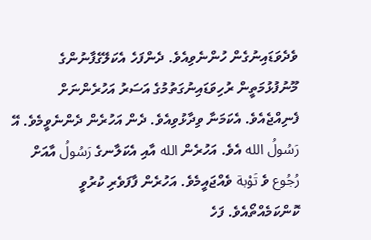ވެދެވަޑައިނުގެން ހުންނެވިއެވެ. ދެންފަހެ އެކަލޭގެފާނުންގެ މޫނުފުޅުމަތީން ރުހިވަޑައިނުގަތުމުގެ އަސަރު އަހުރެންނަށް ފެނިއްޖެއެވެ. އެކަމަނާ ވިދާޅުވިއެވެ. ދެން އަހުރެން ދެންނެވީމެވެ. އޭ رَسُولُ الله އެވެ. އަހުރެން الله އާއި އެކަލާނގެ رَسُولُ އާއަށް رُجُوع ވެ تَوْبة ވެއްޖައީމެވެ. އަހުރެން ފާފަވެރި ކުރުވީ ކޮންކަމެއްތޯއެވެ. ފަހެ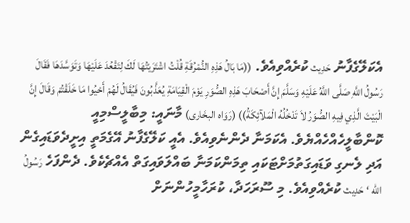އެކަލޭގެފާނު حَدِيث ކުރެއްވިއެވެ. ((مَا بَالُ هَذِهِ النُّمْرُقَةِ قُلْتُ اشْتَرَيْتُهَا لَكَ لِتَقْعُدَ عَلَيْهَا وَتَوَسَّدَهَا فَقَالَ رَسُولُ اللَّهِ صَلَّى اللَّهُ عَلَيْهِ وَسَلَّمَ إِنَّ أَصْحَابَ هَذِهِ الصُّوَرِ يَوْمَ الْقِيَامَةِ يُعَذَّبُونَ فَيُقَالُ لَهُمْ أَحْيُوا مَا خَلَقْتُمْ وَقَالَ إِنَّ الْبَيْتَ الَّذِي فِيهِ الصُّوَرُ لاَ تَدْخُلُهُ الْمَلآئِكَةُ)) (رَوَاه البخَارى) މާނައީ: މިބާލީސްމިއީ ކޮންބާލީހެއްހެއްޔެވެ. އެކަމަނާ ދެންނެވިއެވެ. އެއީ ކަލޭގެފާނު އޭގެމަތީ އިށީދެވަޑައިގެން އަދި ލެނގި ވަޑައިގަތުމަށްޓަކައި ތިމަންކަމަނާ ބައްލަވައިގަތް އެއްޗެކެވެ. ދެންފަހެ رَسُولُ الله ‘ حَدِيث ކުރެއްވިއެވެ. މި ސޫރަހަދާ، ކުރަހާމީހުންނަށް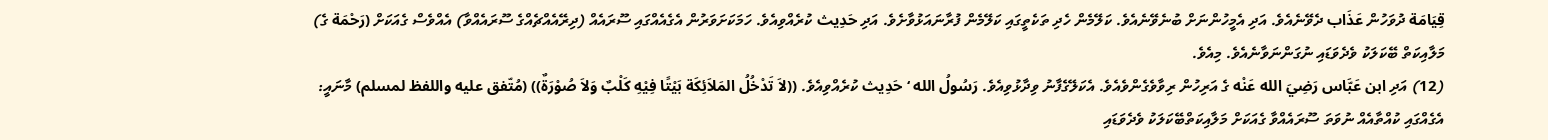قِيَامَة ދުވަހުން عَذَاب ދެވޭނެއެވެ. އަދި އެމީހުންނަށް ބުނެވޭނެއެވެ. ކަލޭމެން ހެދި ތަކެތީގައި ކަލޭމެން ފުރާނައަޅުވާށެވެ. އަދި حَدِيث ކުރެއްވިއެވެ. ހަމަކަށަވަރުން އެގެއެއްގައި ސޫރައެއް (ދިރޭއެއްޗެއްގެ ސޫރައެއްވާ) އެއްވެސް ގެއަކަށް (رَحْمَة ގެ) މަލާއިކަތް ބޭކަލަކު ވެދެވަޑައި ނުގަންނަވާނެއެވެ. މިއެވެ.
(12) އަދި ابن عَبَّاس رَضِيَ الله عَنْه ގެ އަރިހުން ރިވާވެގެންވެއެވެ. އެކަލޭގެފާނު ވިދާޅުވިއެވެ. رَسُولُ الله ‘ حَدِيث ކުރެއްވިއެވެ. ((لاَ تَدْخُلُ المَلاَئِكَة بَيْتًا فِيْهِ كَلْبٌ وَلاَ صُوْرَةٌ)) (مُتّفق عليه واللفظ لمسلم) މާނައީ: އެގެއްގައި ކުއްތާއެއް ނުވަތަ ސޫރައެއްވާ ގެއަކަށް މަލާއިކަތްބޭކަލަކު ވެދެވަޑައި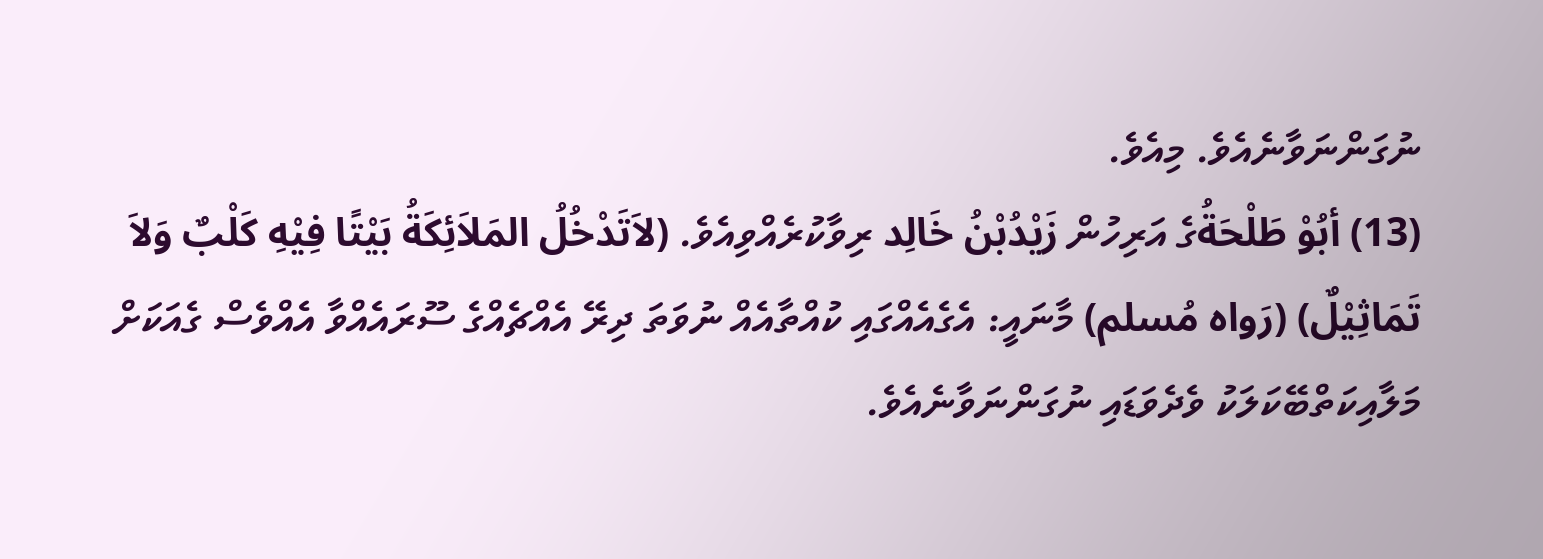ނުގަންނަވާނެއެވެ. މިއެވެ.
(13) أبُوْ طَلْحَةُގެ އަރިހުން زَيْدُبْنُ خَالِد ރިވާކުރެއްވިއެވެ. (لاَتَدْخُلُ المَلاَئِكَةُ بَيْتًا فِيْهِ كَلْبٌ وَلاَ تَمَاثِيْلٌ) (رَواه مُسلم) މާނައީ: އެގެއެއްގައި ކުއްތާއެއް ނުވަތަ ދިރޭ އެއްޗެއްގެ ސޫރައެއްވާ އެއްވެސް ގެއަކަށް މަލާއިކަތްބޭކަލަކު ވެދެވަޑައި ނުގަންނަވާނެއެވެ.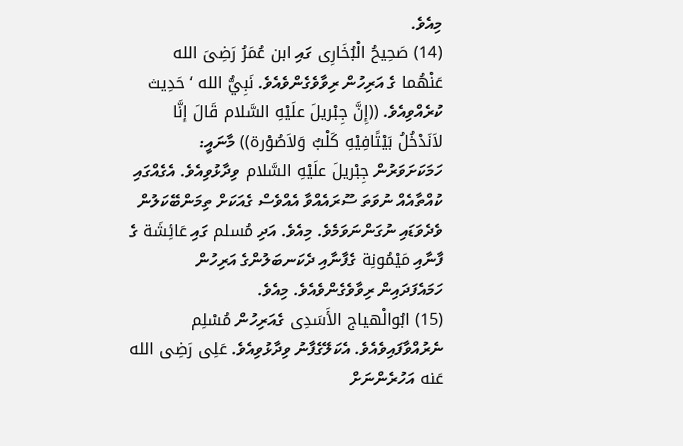މިއެވެ.
(14) صَحِيحُ الْبُخَارِى ގައި ابن عُمَرُ رَضِىَ الله عَنْهُما ގެ އަރިހުން ރިވާވެގެންވެއެވެ. نَبِيُّ الله ‘حَدِيث ކުރެއްވިއެވެ. ((إِنَّ جِبْريلَ علَيْهِ السَّلام قَالَ إنَّا لاَنَدْخُلُ بَيْتًافِيْهِ كَلْبٌ وَلاَصُوْرة)) މާނައީ: ހަމަކަށަވަރުން جِبْريلَ علَيْهِ السَّلام ވިދާޅުވިއެވެ. އެގެއްގައި ކުއްތާއެއް ނުވަތަ ސޫރައެއްވާ އެއްވެސް ގެއަކަށް ތިމަންބޭކަލުން ވެދެވަޑައި ނުގަންނަވަމެވެ. މިއެވެ. އަދި مُسلم ގައި عَائِشَة ގެ ފާނާއި مَيْمُونِة ގެފާނާއި ދެކަނބަލުންގެ އަރިހުން ހަމައެފަދައިން ރިވާވެގެންވެއެވެ. މިއެވެ.
(15) ابُوالْهياج الأَسَدِى ގެއަރިހުން مُسْلِم ނެރުއްވާފައިވެއެވެ. އެކަލޭގެފާނު ވިދާޅުވިއެވެ. عَلِى رَضِى الله عَنه އަހުރެންނަށް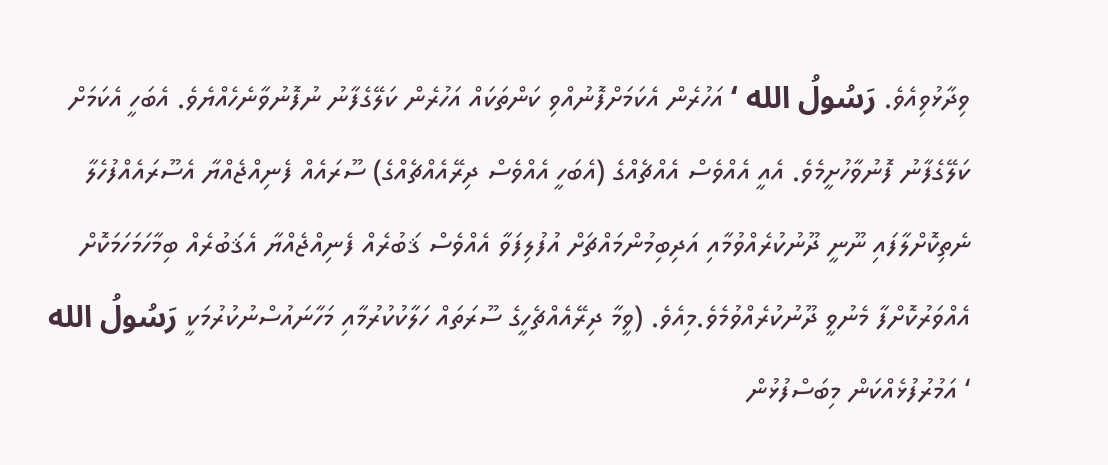ވިދާޅުވިއެވެ. رَسُولُ الله ‘ އަހުރެން އެކަމަށްފޮނުއްވި ކަންތަކައް އަހުރެން ކަލޭގެފާނު ނުފޮނުވާނެހެއްޔެވެ. އެބަހީ އެކަމަށް ކަލޭގެފާނު ފޮނުވާހުށީމެވެ. އެއީ އެއްވެސް އެއްޗެއްގެ (އެބަހީ އެއްވެސް ދިރޭއެއްޗެއްގެ) ސޫރައެއް ފެނިއްޖެއްޔާ އެސޫރައެއްފުހެލާ ނެތިކޮށްލާފައި ނޫނީ ދޫނުކުރެއްވުމާއި އަދިބިމުންމައްޗަށް އުފުލިފަވާ އެއްވެސް ޤަބުރެއް ފެނިއްޖެއްޔާ އެޤަބުރެއް ބިމާހަމަހަމަކޮށް އެއްވަރުކޮށްފާ މެނުވީ ދޫނުކުރެއްވުމެވެ.މިއެވެ. (ވީމާ ދިރޭއެއްޗެހީގެ ސޫރަތައް ހަލާކުކުރުމާއި މަހާނައުސްނުކުރުމަކީ رَسُولُ الله ‘ އަމުރުފުޅެއްކަން މިބަސްފުޅުން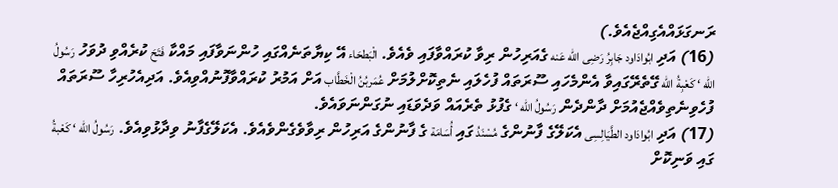ރަނގަޅައްއެގިއްޖެއެވެ.)
(16) އަދި ابُوادَاود جَابِرُ رَضِى الله عَنه ގެއަރިހުން ރިވާ ކުރައްވާފައި ވެއެވެ. الْبَطحَاء އޭ ކިޔާތަނެއްގައި ހުންނަވާފައި މައްކާ فَتَحَ ކުރެއްވި ދުވަހު رَسُولُ الله ‘ كَعْبِةُ الله ގޭތެރޭގައިވާ އެންމެހައި ސޫރަތައް ފުހެލައި ނެތިކޮށްލުމަށް عُمَربُنُ الْخَطَّاب އަށް އަމުރު ކުރައްވާފޮނުއްވިއެވެ. އަދިއެހުރިހާ ސޫރަތައް ފުހެވިނެތިވެއްޖެއުމަށް ދާންދެން رَسُولُ الله ‘ ގެފުޅު ތެރެއައް ވަދެވަޑައި ނުގަންނަވައެވެ.
(17) އަދި ابُوادَاود الطَّيَالِسِى އެކަލޭގެ ފާނުންގެ مُسْنَدُ ގައި أُسَامَة ގެ ފާނުންގެ އަރިހުން ރިވާވެގެންވެއެވެ. އެކަލޭގެފާނު ވިދާޅުވިއެވެ. رَسُولُ الله ‘ كَعْبةُ ގައި ވަނިކޮށް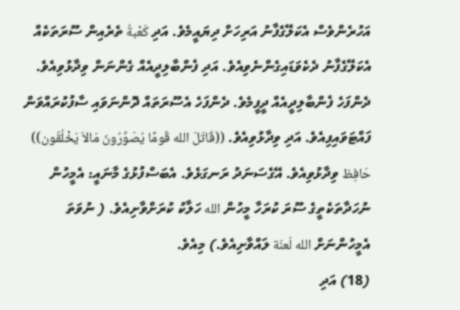އަހުރެންވެސް އެކަލޭގެފާނު އަރިހަށް ދިޔައީމެވެ. އަދި كَعْبةُ ތެރެއިން ސޫރަތަކެއް އެކަލޭގެފާނު ދެކެވަޑައިގެންނެވިއެވެ. އަދި ފެންބާލިދީއެއް ގެންނަން ވިދާޅުވިއެވެ. ދެންފަހެ ފެންބާލިދީއެއް ދީފީމެވެ. ދެންފަހެ އެސޫރަތައް ދޮންނަވައި ސާފުކުރައްވަން ފައްޓަވައިފިއެވެ. އަދި ވިދާޅުވިއެވެ. ((قَاتَلَ الله قَومًا يُصَوِّرُونَ مَالاَ يَخْلُقُون)) حَافِظ ވިދާޅުވިއެވެ. އޭގެސަނަދު ރަނގަޅެވެ. އެބަސްފުޅުގެ މާނައީ: އެމީހުން ނުހަދާތަކެތީގެ ސޫރަ ކުރަހާ މީހުން الله ހަލާކު ކުރަށްވާށިއެވެ. ( ނުވަތަ އެމީހުންނަށް الله لَعنَة ލައްވާށިއެވެ.) މިއެވެ.
(18) އަދި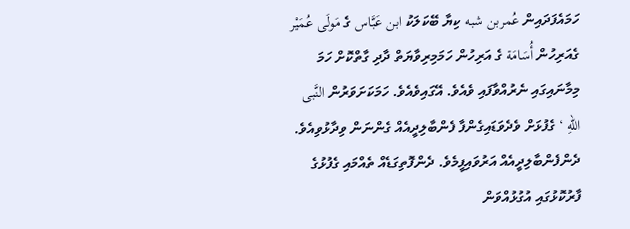ހަމައެފަދައިން عُمربن شبه ކިޔާ ބޭކަލަކު ابن عَبَّاس ގެ مَولَى عُمَيْر ގެއަރިހުން أُسَامَة ގެ އަރިހުން ހަމަމިރިވާޔަތް ދާދި ގާތްކޮށް ހަމަ މިމާނައިގައި ނެރުއްވާފައި ވެއެވެ. އޭގައިވެއެވެ. ހަމަކަށަވަރުން النَّبى اللهِ ‘ ގެފުޅަށް ވެދެވަޑައިގެންފާ ފެންބާލިދީއެއް ގެންނަން ވިދާޅުވިއެވެ. ދެންފެންބާލިދީއެއް އަރުވައިފީމެވެ. ދެންފޮތިގަޑެއް ތެއްމައި ގެފުޅުގެ ފާރުކޮޅުގައި އުގުޅުއްވަން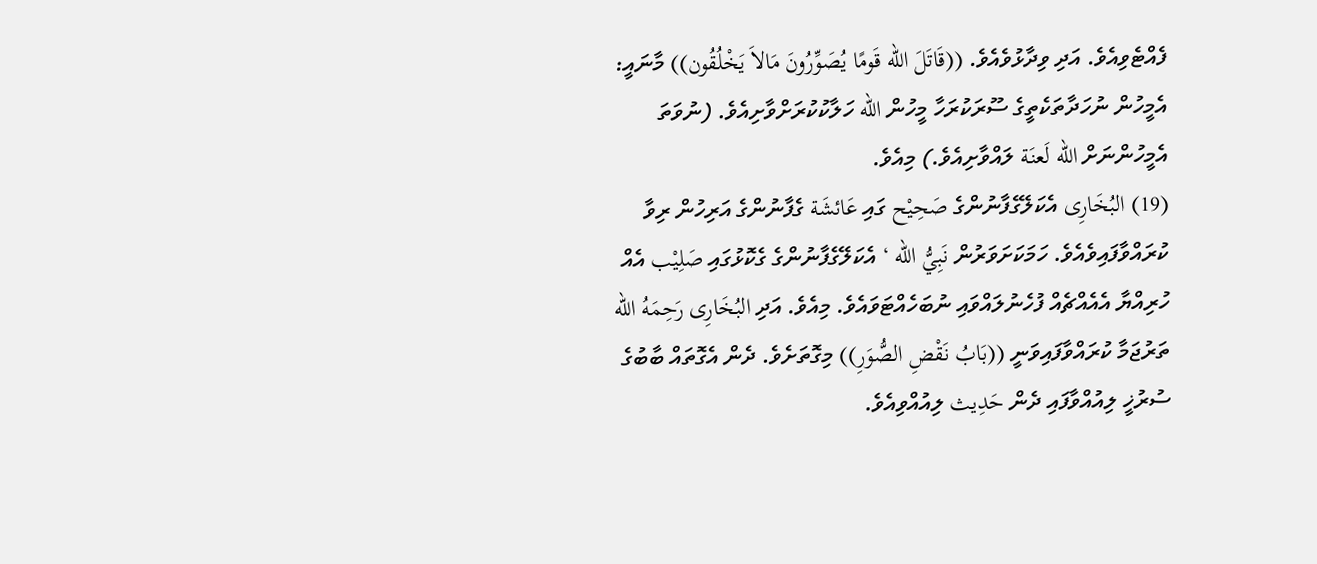ފެއްޓެވިއެވެ. އަދި ވިދާޅުވެއެވެ. ((قَاتَلَ الله قَومًا يُصَوِّرُونَ مَالاَ يَخْلُقُون)) މާނައީ: އެމީހުން ނުހަދާތަކެތީގެ ސޫރަކުރަހާ މީހުން الله ހަލާކުކުރަށްވާށިއެވެ. (ނުވަތަ އެމީހުންނަށް الله لَعنَة ލައްވާށިއެވެ.) މިއެވެ.
(19) البُخَارِى އެކަލޭގެފާނުންގެ صَحِيْح ގައި عَائشَة ގެފާނުންގެ އަރިހުން ރިވާ ކުރައްވާފައިވެއެވެ. ހަމަކަށަވަރުން نَبِيُّ الله ‘ އެކަލޭގެފާނުންގެ ގެކޮޅުގައި صَلِيْب އެއް ހުރިއްޔާ އެއެއްޗެއް ފުހެނުލައްވައި ނުބަހެއްޓަވައެވެ. މިއެވެ. އަދި البُخَارِى رَحِمَهُ الله ތަރުޖަމާ ކުރައްވާފައިވަނީ ((بَابُ نَقْضِ الصُّوَرِ)) މިގޮތަށެވެ. ދެން އެގޮތައް ބާބުގެ ސުރުޚީ ލިއުއްވާފައި ދެން حَدِيث ލިއުއްވިއެވެ.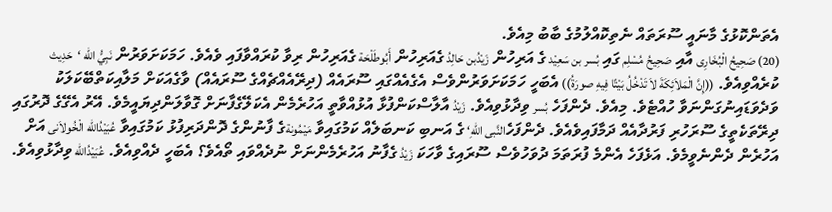އެތަންކޮޅުގެ މާނައީ ސޫރަތައް ނެތިކޮއްލުމުގެ ބާބު މިއެވެ.
(20) صَحِيحُ الْبُخَارِى އާއި صَحِيحُ مُسْلِم ގައި بُسر بن سَعِيْد ގެ އަރިހުން زَيْدُبن حَالِدُ ގެއަރިހުން أَبُوطَلْحَة ގެއަރިހުން ރިވާ ކުރައްވާފައި ވެއެވެ. ހަމަކަށަވަރުން نَبِيُّ الله ‘حَدِيث ކުރެއްވިއެވެ. ((إِنَّ الْمَلاَئِكَةَ لاَ تَدْخُلُ بَيْتًا فِيهِ صورَةُ)) އެބަހީ ހަމަކަށަވަރުންވެސް އެގެއެއްގައި ސޫރައެއް (ދިރޭއެއްޗެއްގެ ސޫރައެއް) ވާގެއަކަށް މަލާއިކަތްބޭކަލަކު ވަދެވަޑައިނުގަންނަވާ ހުއްޓެވެ. މިއެވެ. ދެންފަހެ بُسر ވިދާޅުވިއެވެ. زَيْدُ އާލާސްކަންފުޅާ އުޅުއްވާތީ އަހުރެމެން އެކަލޭގެފާނަށް ގޮވާލަންދިޔައީމެވެ. އޭރު އެގޭގެ ދޮރުގައި ދިރޭތަކެތީގެ ސޫރަހުރި ފަރުދާއެއް ދަމާފައިވެއެވެ. ދެންފަހެالنَّبى اللهِ‘ ގެ އަނބި ކަނބަލެއް ކަމުގައިވާ مَيْمُونةގެ ފާނުންގެ ދޮންދަރިފުޅު ކަމުގައިވާ عُبَيْدُالله الْخُولاَنى އަށް އަހުރެން ދެންނެވީމެވެ. އަޅެފަހެ އެންމެ ފުރަތަމަ ދުވަހުވެސް ސޫރައިގެ ވާހަކަ زَيْدُ ގެފާނު އަހުރެމެންނަށް ނުދެއްވައި ތޯއެވެ؟ އެބަހީ ދެއްވިއެވެ. عُبَيْدُالله ވިދާޅުވިއެވެ.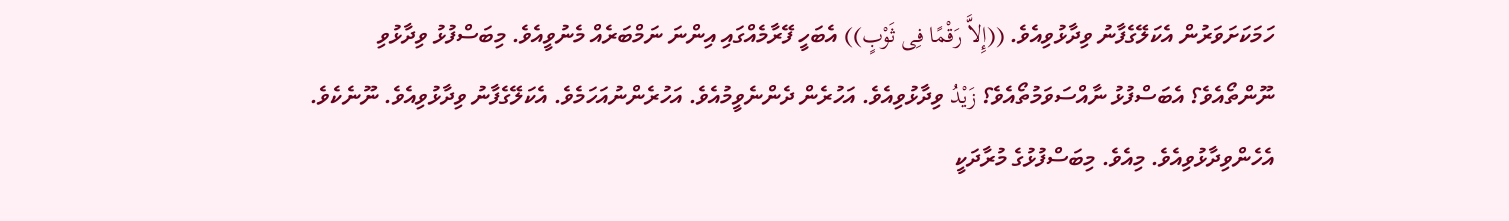ހަމަކަށަވަރުން އެކަލޭގެފާނު ވިދާޅުވިއެވެ. ((إِلاَّ رَقْمًا فِى ثَوْبٍ)) އެބަހީ ފޭރާމެއްގައި އިންނަ ނަމްބަރެއް މެނުވީއެވެ. މިބަސްފުޅު ވިދާޅުވި ނޫންތޯއެވެ؟ އެބަސްފުޅު ނާއްސަވަމުތޯއެވެ؟ زَيْدُ ވިދާޅުވިއެވެ. އަހުރެން ދެންނެވީމުއެވެ. އަހުރެންނުއަހަމެވެ. އެކަލޭގެފާނު ވިދާޅުވިއެވެ. ނޫނެކެވެ. އެހެންވިދާޅުވިއެވެ. މިއެވެ. މިބަސްފުޅުގެ މުރާދަކީ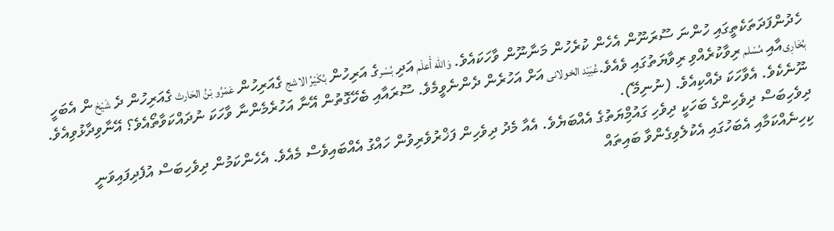ހެދުންފަދަތަކެތީގައި ހުންނަ ސޫރަނޫން އެހެން ކުރެހުން މަނާނޫން ވާހަކައެވެ. وَالله أَعلَم އަދި بُسْرގެ އަރިހުން بُكَيْرُ الاشج ގެއަރިހުން عَمْرُو بْنُ الحَارث ގެއަރިހުން ދެ شَيْخ ން އެބަހީ بُخَارِىއާއި مُسْلم ރިވާކުރެއްވި ރިވާޔަތުގައި ވެއެވެ.عُبَيْد الخولانى އަށް އަހުރެން ދެންނެވީމެވެ. ސޫރައާއި ބެހޭގޮތުން އޭނާ އަހުރެމެންނާ ވާހަކަ ނުދައްކަވާތޯއެވެ؟ އޭނާވިދާޅުވިއެވެ. ނޫނެކެވެ. އެވާހަކަ ދެއްކިއެވެ. (ނުނިމޭ).
ދިވެހިބަސް ދިވެހިންގެ ބަހަކީ ދިވެހި ގައުމިްޔަތުގެ އެއްބަޔެވެ. އެއާ މެދު ދިވެހިން ފަޚްރުވެރިވުން ހައްގު އެއްބައިވެސް މެއެވެ. އެހެންކަމުން ދިވެހިބަސް އުފެދިފައިވަނީ ކިހިނެއްކަމާއި އެބަހުގައި އެކުލެވިގެންވާ ބައިތައް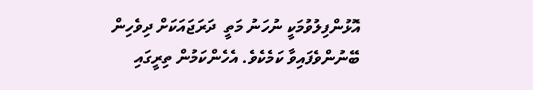އޮޅުންފިލުވުމަކީ ނުހަނު މަތީ  ދަރަޖައަކަށް ދިވެހިން ބޭނުންވެފައިވާ ކަމެކެވެ. އެހެންކަމުން ތިރީގައި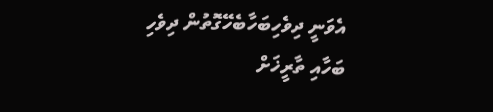އެވަނީ ދިވެހިބަހާބެހޭގޮތުން ދިވެހި ބަހާއި ތާރީޚަށް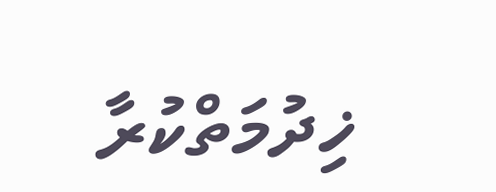ޚިދުމަތްކުރާ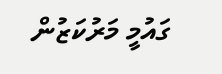ގައުމީ މަރުކަޒުން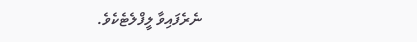ނެރެފައިވާ ލީފްލެޓެކެވެ.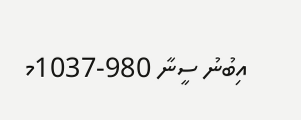އިބުނު ސީނާ 980-1037މ